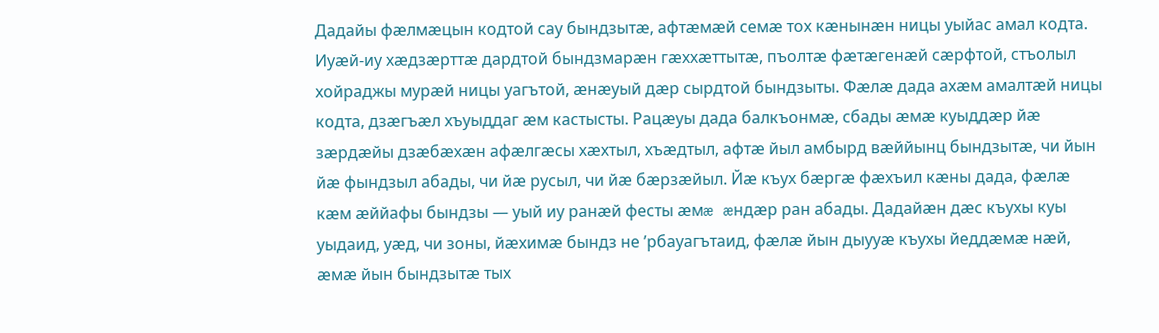Дадайы фæлмæцын кодтой сау бындзытæ, афтæмæй семæ тох кæнынæн ницы уыйас амал кодта. Иуæй-иу хæдзæрттæ дардтой бындзмарæн гæххæттытæ, пъолтæ фæтæгенæй сæрфтой, стъолыл хойраджы мурæй ницы уагътой, æнæуый дæр сырдтой бындзыты. Фæлæ дада ахæм амалтæй ницы кодта, дзæгъæл хъуыддаг æм кастысты. Рацæуы дада балкъонмæ, сбады æмæ куыддæр йæ зæрдæйы дзæбæхæн афæлгæсы хæхтыл, хъæдтыл, афтæ йыл амбырд вæййынц бындзытæ, чи йын йæ фындзыл абады, чи йæ русыл, чи йæ бæрзæйыл. Йæ къух бæргæ фæхъил кæны дада, фæлæ кæм æййафы бындзы — уый иу ранæй фесты æмæ æндæр ран абады. Дадайæн дæс къухы куы уыдаид, уæд, чи зоны, йæхимæ бындз не ’рбауагътаид, фæлæ йын дыууæ къухы йеддæмæ нæй, æмæ йын бындзытæ тых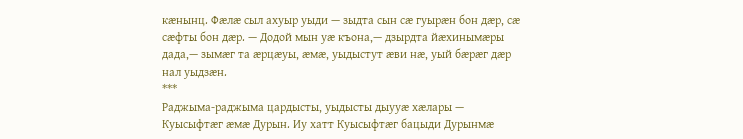кæнынц. Фæлæ сыл ахуыр уыди — зыдта сын сæ гуырæн бон дæр, сæ сæфты бон дæр. — Додой мын уæ къона,— дзырдта йæхинымæры дада,— зымæг та æрцæуы, æмæ, уыдыстут æви нæ, уый бæрæг дæр нал уыдзæн.
***
Раджыма-раджыма цардысты, уыдысты дыууæ хæлары — Куысыфтæг æмæ Дурын. Иу хатт Куысыфтæг бацыди Дурынмæ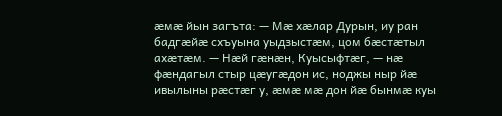æмæ йын загъта: — Мæ хæлар Дурын, иу ран бадгæйæ схъуына уыдзыстæм, цом бæстæтыл ахæтæм. — Нæй гæнæн, Куысыфтæг, — нæ фæндагыл стыр цæугæдон ис, ноджы ныр йæ ивылыны рæстæг у, æмæ мæ дон йæ бынмæ куы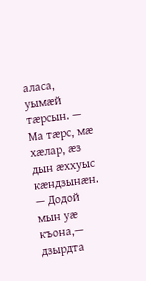аласа, уымæй тæрсын. — Ма тæрс, мæ хæлар, æз дын æххуыс кæндзынæн. — Додой мын уæ къона,— дзырдта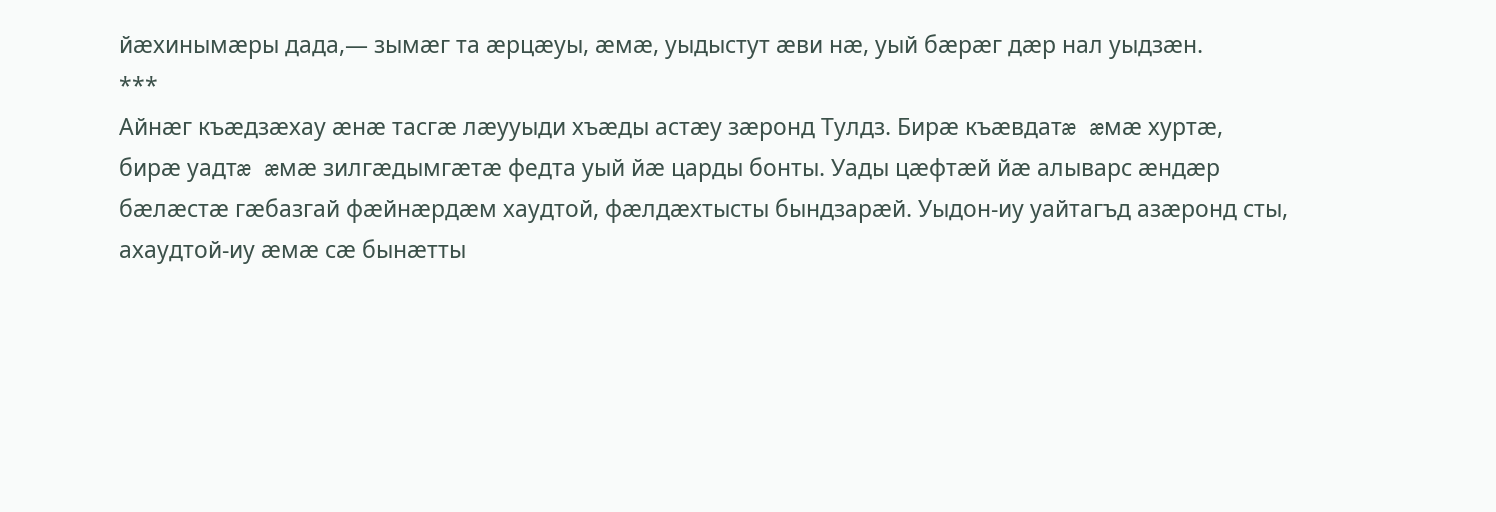йæхинымæры дада,— зымæг та æрцæуы, æмæ, уыдыстут æви нæ, уый бæрæг дæр нал уыдзæн.
***
Айнæг къæдзæхау æнæ тасгæ лæууыди хъæды астæу зæронд Тулдз. Бирæ къæвдатæ æмæ хуртæ, бирæ уадтæ æмæ зилгæдымгæтæ федта уый йæ царды бонты. Уады цæфтæй йæ алыварс æндæр бæлæстæ гæбазгай фæйнæрдæм хаудтой, фæлдæхтысты бындзарæй. Уыдон-иу уайтагъд азæронд сты, ахаудтой-иу æмæ сæ бынæтты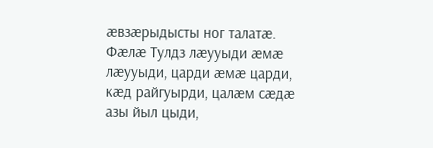æвзæрыдысты ног талатæ. Фæлæ Тулдз лæууыди æмæ лæууыди, царди æмæ царди, кæд райгуырди, цалæм сæдæ азы йыл цыди,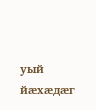уый йæхæдæг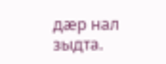дæр нал зыдта.